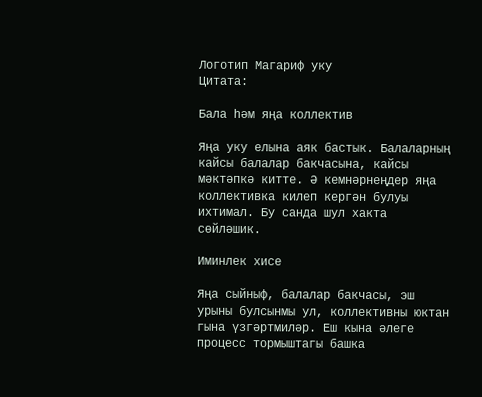Логотип Магариф уку
Цитата:

Бала һәм яңа коллектив

Яңа уку елына аяк бастык. Балаларның кайсы балалар бакчасына, кайсы мәктәпкә китте. Ә кемнәрнеңдер яңа коллективка килеп кергән булуы ихтимал. Бу санда шул хакта сөйләшик.

Иминлек хисе

Яңа сыйныф, балалар бакчасы, эш урыны булсынмы ул, коллективны юктан гына үзгәртмиләр. Еш кына әлеге процесс тормыштагы башка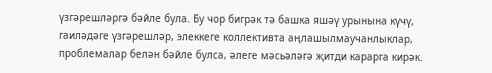үзгәрешләргә бәйле була. Бу чор бигрәк тә башка яшәү урынына күчү, гаиләдәге үзгәрешләр, элеккеге коллективта аңлашылмаучанлыклар, проблемалар белән бәйле булса, әлеге мәсьәләгә җитди карарга кирәк.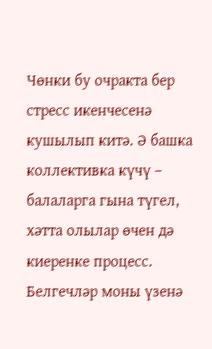Чөнки бу очракта бер стресс икенчесенә кушылып китә. Ә башка коллективка күчү –      балаларга гына түгел, хәтта олылар өчен дә киеренке процесс. Белгечләр моны үзенә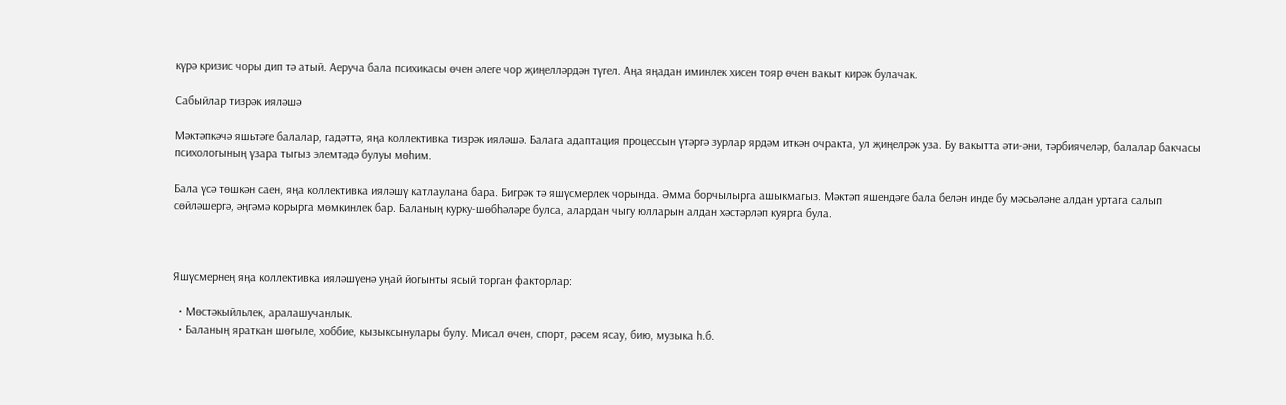күрә кризис чоры дип тә атый. Аеруча бала психикасы өчен әлеге чор җиңелләрдән түгел. Аңа яңадан иминлек хисен тояр өчен вакыт кирәк булачак.

Сабыйлар тизрәк ияләшә

Мәктәпкәчә яшьтәге балалар, гадәттә, яңа коллективка тизрәк ияләшә. Балага адаптация процессын үтәргә зурлар ярдәм иткән очракта, ул җиңелрәк уза. Бу вакытта әти-әни, тәрбиячеләр, балалар бакчасы психологының үзара тыгыз элемтәдә булуы мөһим.

Бала үсә төшкән саен, яңа коллективка ияләшү катлаулана бара. Бигрәк тә яшүсмерлек чорында. Әмма борчылырга ашыкмагыз. Мәктәп яшендәге бала белән инде бу мәсьәләне алдан уртага салып сөйләшергә, әңгәмә корырга мөмкинлек бар. Баланың курку-шөбһәләре булса, алардан чыгу юлларын алдан хәстәрләп куярга була.



Яшүсмернең яңа коллективка ияләшүенә уңай йогынты ясый торган факторлар:

  • Мөстәкыйльлек, аралашучанлык.
  • Баланың яраткан шөгыле, хоббие, кызыксынулары булу. Мисал өчен, спорт, рәсем ясау, бию, музыка һ.б.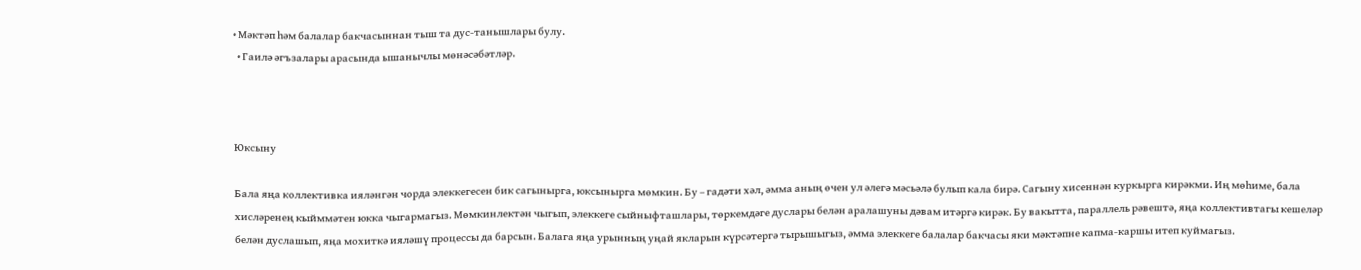• Мәктәп һәм балалар бакчасыннан тыш та дус-танышлары булу.
  • Гаилә әгъзалары арасында ышанычлы мөнәсәбәтләр.



Юксыну

Бала яңа коллективка ияләнгән чорда элеккегесен бик сагынырга, юксынырга мөмкин. Бу – гадәти хәл, әмма аның өчен ул әлегә мәсьәлә булып кала бирә. Сагыну хисеннән куркырга кирәкми. Иң мөһиме, бала хисләренең кыйммәтен юкка чыгармагыз. Мөмкинлектән чыгып, элеккеге сыйныфташлары, төркемдәге дуслары белән аралашуны дәвам итәргә кирәк. Бу вакытта, параллель рәвештә, яңа коллективтагы кешеләр белән дуслашып, яңа мохиткә ияләшү процессы да барсын. Балага яңа урынның уңай якларын күрсәтергә тырышыгыз, әмма элеккеге балалар бакчасы яки мәктәпне капма-каршы итеп куймагыз.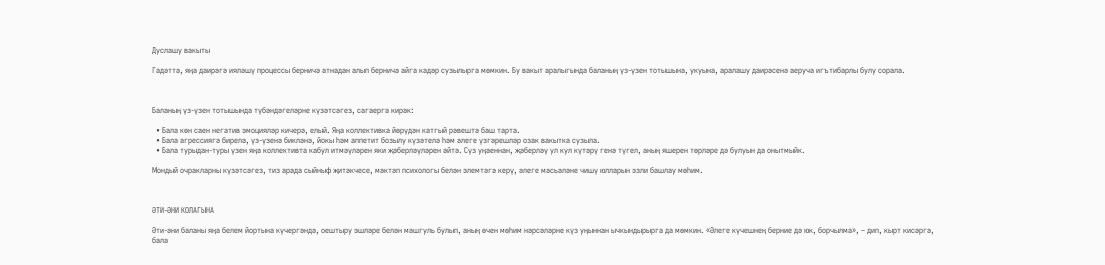Дуслашу вакыты

Гадәттә, яңа даирәгә ияләшү процессы берничә атнадан алып берничә айга кадәр сузылырга мөмкин. Бу вакыт аралыгында баланың үз-үзен тотышына, укуына, аралашу даирәсенә аеруча игътибарлы булу сорала.



Баланың үз-үзен тотышында түбәндәгеләрне күзәтсәгез, сагаерга кирәк:

  • Бала көн саен негатив эмоцияләр кичерә, елый. Яңа коллективка йөрүдән катгый рәвештә баш тарта.
  • Бала агрессиягә бирелә, үз-үзенә бикләнә, йокы һәм аппетит бозылу күзәтелә һәм әлеге үзгәрешләр озак вакытка сузыла.
  • Бала турыдан-туры үзен яңа коллективта кабул итмәүләрен яки җәберләүләрен әйтә. Сүз уңаеннан, җәберләү ул кул күтәрү генә түгел, аның яшерен төрләре дә булуын да онытмыйк.

Мондый очракларны күзәтсәгез, тиз арада сыйныф җитәкчесе, мәктәп психологы белән элемтәгә керү, әлеге мәсьәләне чишү юлларын эзли башлау мөһим.



ӘТИ-ӘНИ КОЛАГЫНА

Әти-әни баланы яңа белем йортына күчергәндә, оештыру эшләре белән мәшгуль булып, аның өчен мөһим нәрсәләрне күз уңыннан ычкындырырга да мөмкин. «Әлеге күчешнең берние дә юк, борчылма», – дип, кырт кисәргә, бала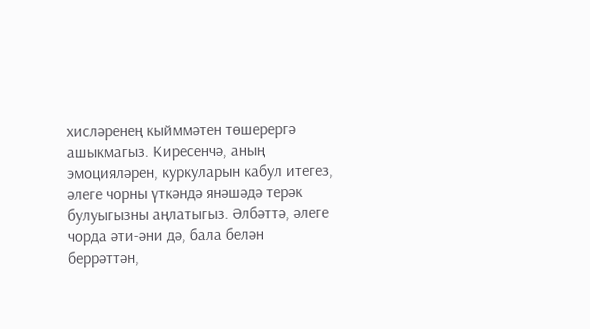хисләренең кыйммәтен төшерергә ашыкмагыз. Киресенчә, аның эмоцияләрен, куркуларын кабул итегез, әлеге чорны үткәндә янәшәдә терәк булуыгызны аңлатыгыз. Әлбәттә, әлеге чорда әти-әни дә, бала белән беррәттән,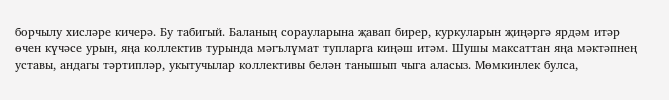борчылу хисләре кичерә. Бу табигый. Баланың сорауларына җавап бирер, куркуларын җиңәргә ярдәм итәр өчен күчәсе урын, яңа коллектив турында мәгълүмат тупларга киңәш итәм. Шушы максаттан яңа мәктәпнең уставы, андагы тәртипләр, укытучылар коллективы белән танышып чыга аласыз. Мөмкинлек булса,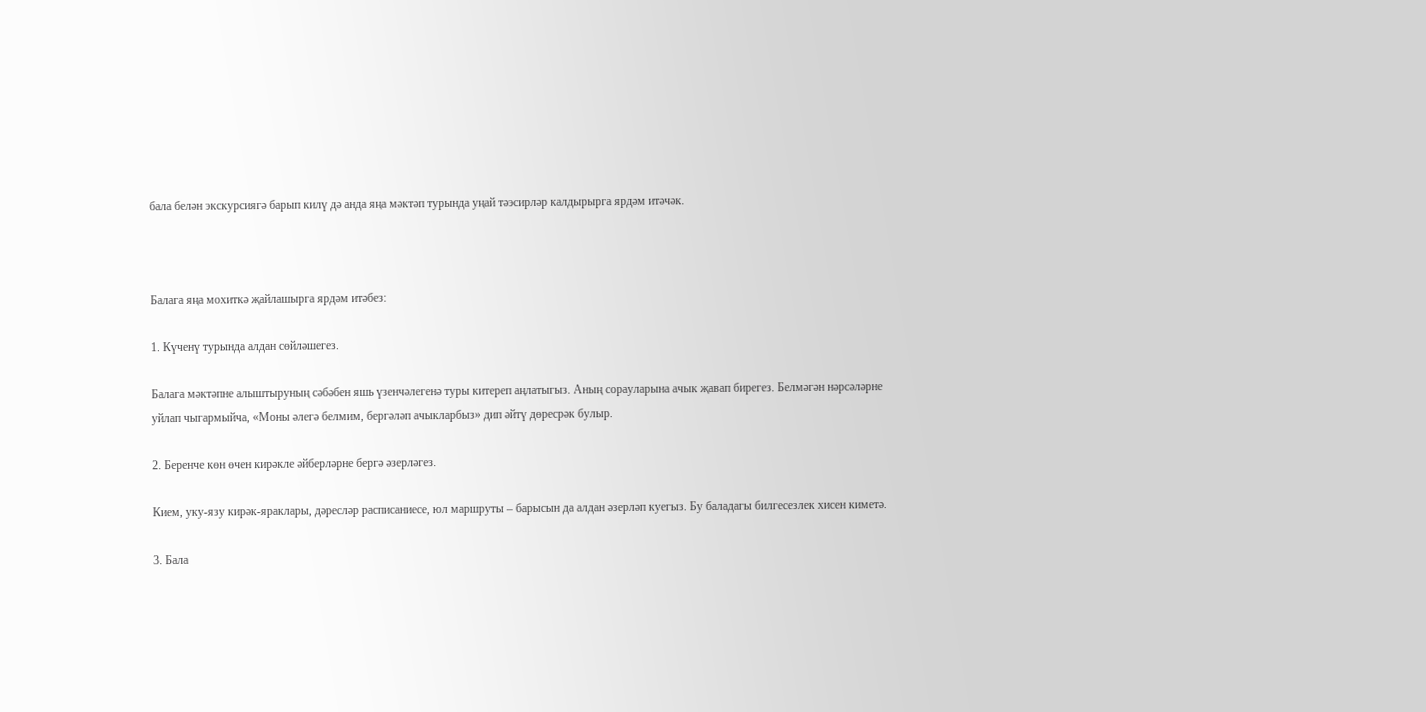бала белән экскурсиягә барып килү дә анда яңа мәктәп турында уңай тәэсирләр калдырырга ярдәм итәчәк.



Балага яңа мохиткә җайлашырга ярдәм итәбез:

1. Күченү турында алдан сөйләшегез.

Балага мәктәпне алыштыруның сәбәбен яшь үзенчәлегенә туры китереп аңлатыгыз. Аның сорауларына ачык җавап бирегез. Белмәгән нәрсәләрне уйлап чыгармыйча, «Моны әлегә белмим, бергәләп ачыкларбыз» дип әйтү дөресрәк булыр.

2. Беренче көн өчен кирәкле әйберләрне бергә әзерләгез.

Кием, уку-язу кирәк-яраклары, дәресләр расписаниесе, юл маршруты – барысын да алдан әзерләп куегыз. Бу баладагы билгесезлек хисен киметә.

3. Бала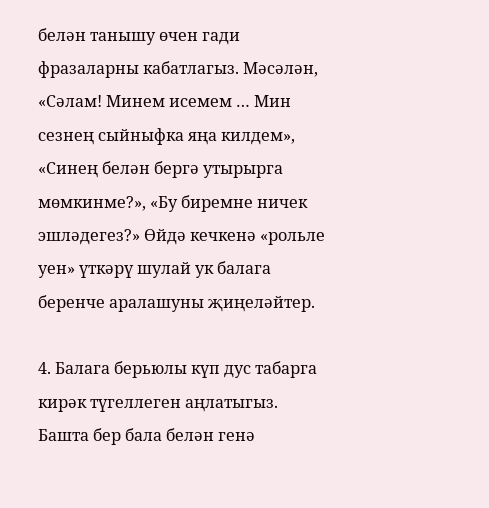белән танышу өчен гади фразаларны кабатлагыз. Мәсәлән, «Сәлам! Минем исемем … Мин сезнең сыйныфка яңа килдем», «Синең белән бергә утырырга мөмкинме?», «Бу биремне ничек эшләдегез?» Өйдә кечкенә «рольле уен» үткәрү шулай ук балага беренче аралашуны җиңеләйтер.

4. Балага берьюлы күп дус табарга кирәк түгеллеген аңлатыгыз. Башта бер бала белән генә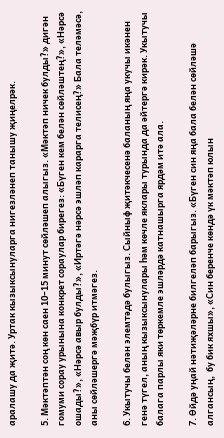аралашу да җитә. Уртак кызыксынуларга нигезләнеп танышу җиңелрәк.

5. Мәктәптән соң көн саен 10–15 минут сөйләшеп алыгыз. «Мәктәп ничек булды?» дигән гомуми сорау урынына конкрет сораулар бирегез: «Бүген кем белән сөйләштең?», «Нәрсә ошады?», «Нәрсә авыр булды?», «Иртәгә нәрсә эшләп карарга телисең?» Бала теләмәсә, аны сөйләшергә мәҗбүр итмәгез.

6. Укытучы белән элемтәдә булыгыз. Сыйныф җитәкчесенә баланың яңа укучы икәнен генә түгел, аның кызыксынулары һәм көчле яклары турында да әйтергә кирәк. Укытучы балага парлы яки төркемле эшләрдә катнашырга ярдәм итә ала.

7. Өйдә уңай нәтиҗәләрне билгеләп барыгыз. «Бүген син яңа бала белән сөйләшә алгансың,  бу бик яхшы», «Син беренче көндә үк мәктәп юлын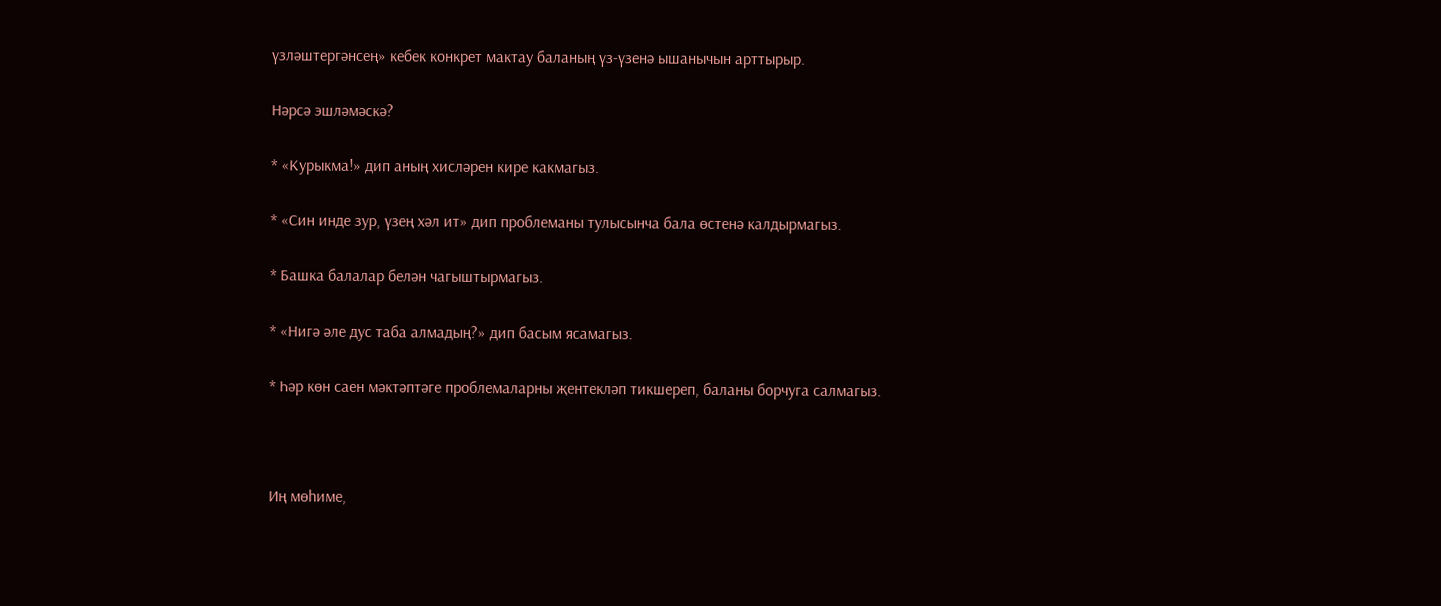үзләштергәнсең» кебек конкрет мактау баланың үз-үзенә ышанычын арттырыр.

Нәрсә эшләмәскә?

* «Курыкма!» дип аның хисләрен кире какмагыз.

* «Син инде зур, үзең хәл ит» дип проблеманы тулысынча бала өстенә калдырмагыз.

* Башка балалар белән чагыштырмагыз.

* «Нигә әле дус таба алмадың?» дип басым ясамагыз.

* Һәр көн саен мәктәптәге проблемаларны җентекләп тикшереп, баланы борчуга салмагыз.



Иң мөһиме,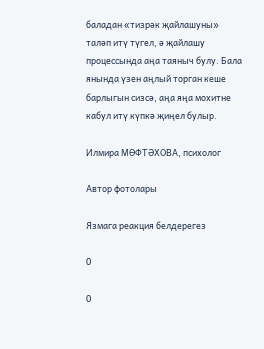баладан «тизрәк җайлашуны» таләп итү түгел, ә җайлашу процессында аңа таяныч булу. Бала янында үзен аңлый торган кеше барлыгын сизсә, аңа яңа мохитне кабул итү күпкә җиңел булыр.

Илмира МӨФТӘХОВА, психолог

Автор фотолары

Язмага реакция белдерегез

0

0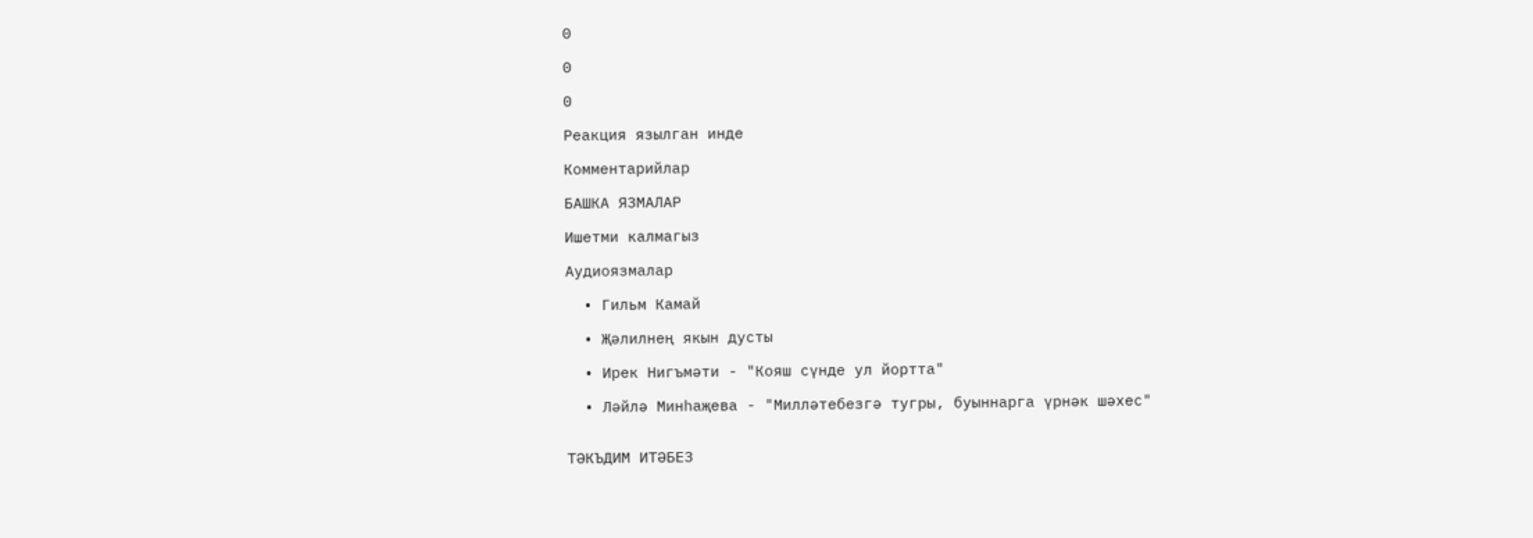0

0

0

Реакция язылган инде

Комментарийлар

БАШКА ЯЗМАЛАР

Ишетми калмагыз

Аудиоязмалар

  • Гильм Камай

  • Җәлилнең якын дусты

  • Ирек Нигъмәти - "Кояш сүнде ул йортта"

  • Ләйлә Минһаҗева - "Милләтебезгә тугры, буыннарга үрнәк шәхес"


ТӘКЪДИМ ИТӘБЕЗ